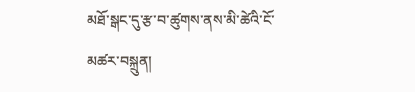མཐོ་སྒང་དུ་རྩ་བ་ཚུགས་ནས་མི་ཚེའི་ངོ་མཚར་བསྐྲུན།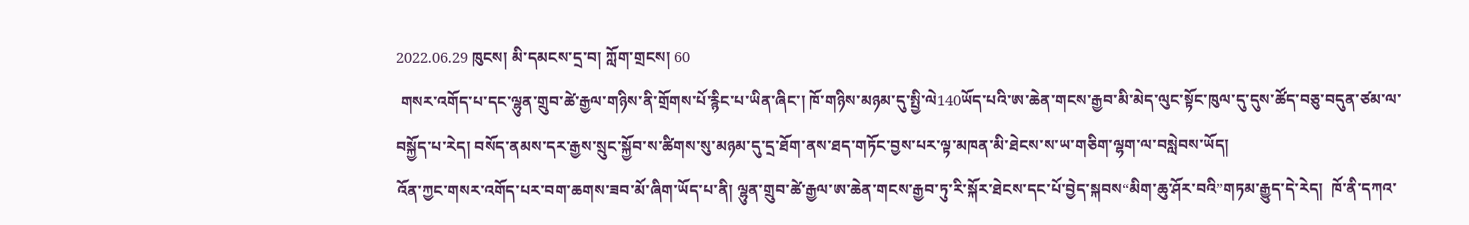2022.06.29 ཁུངས། མི་དམངས་དྲ་བ། ཀློག་གྲངས། 60
 གསར་འགོད་པ་དང་ལྷུན་གྲུབ་ཚེ་རྒྱལ་གཉིས་ནི་གྲོགས་པོ་རྙིང་པ་ཡིན་ཞིང་། ཁོ་གཉིས་མཉམ་དུ་སྤྱི་ལེ140ཡོད་པའི་ཨ་ཆེན་གངས་རྒྱབ་མི་མེད་ལུང་སྟོང་ཁུལ་དུ་དུས་ཚོད་བཅུ་བདུན་ཙམ་ལ་བསྐྱོད་པ་རེད། བསོད་ནམས་དར་རྒྱས་སྲུང་སྐྱོབ་ས་ཚིགས་སུ་མཉམ་དུ་དྲ་ཐོག་ནས་ཐད་གཏོང་བྱས་པར་ལྟ་མཁན་མི་ཐེངས་ས་ཡ་གཅིག་ལྷག་ལ་བསླེབས་ཡོད།
འོན་ཀྱང་གསར་འགོད་པར་བག་ཆགས་ཟབ་མོ་ཞིག་ཡོད་པ་ནི། ལྷུན་གྲུབ་ཚེ་རྒྱལ་ཨ་ཆེན་གངས་རྒྱབ་ཏུ་རི་སྐོར་ཐེངས་དང་པོ་བྱེད་སྐབས“མིག་ཆུ་ཤོར་བའི”གཏམ་རྒྱུད་དེ་རེད།  ཁོ་ནི་དཀའ་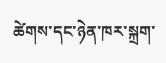ཚེགས་དང་ཉེན་ཁར་སྐྲག་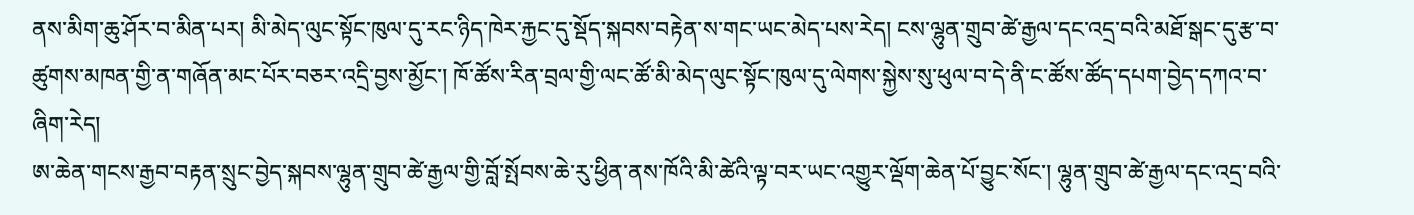ནས་མིག་ཆུ་ཤོར་བ་མིན་པར། མི་མེད་ལུང་སྟོང་ཁུལ་དུ་རང་ཉིད་ཁེར་རྐྱང་དུ་སྡོད་སྐབས་བརྟེན་ས་གང་ཡང་མེད་པས་རེད། ངས་ལྷུན་གྲུབ་ཚེ་རྒྱལ་དང་འདྲ་བའི་མཐོ་སྒང་དུ་རྩ་བ་ཚུགས་མཁན་གྱི་ན་གཞོན་མང་པོར་བཅར་འདྲི་བྱས་མྱོང་། ཁོ་ཚོས་རིན་བྲལ་གྱི་ལང་ཚོ་མི་མེད་ལུང་སྟོང་ཁུལ་དུ་ལེགས་སྐྱེས་སུ་ཕུལ་བ་དེ་ནི་ང་ཚོས་ཚོད་དཔག་བྱེད་དཀའ་བ་ཞིག་རེད།
ཨ་ཆེན་གངས་རྒྱབ་བརྟན་སྲུང་བྱེད་སྐབས་ལྷུན་གྲུབ་ཚེ་རྒྱལ་གྱི་བློ་སྤོབས་ཆེ་རུ་ཕྱིན་ནས་ཁོའི་མི་ཚེའི་ལྟ་བར་ཡང་འགྱུར་ལྡོག་ཆེན་པོ་བྱུང་སོང་། ལྷུན་གྲུབ་ཚེ་རྒྱལ་དང་འདྲ་བའི་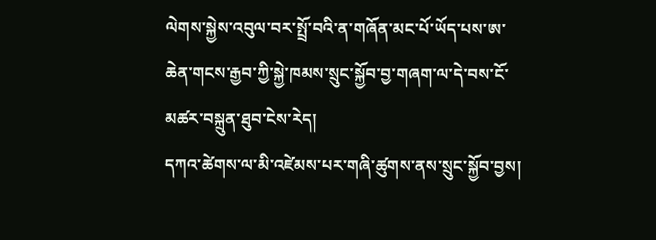ལེགས་སྐྱེས་འབུལ་བར་སྤྲོ་བའི་ན་གཞོན་མང་པོ་ཡོད་པས་ཨ་ཆེན་གངས་རྒྱབ་ཀྱི་སྐྱེ་ཁམས་སྲུང་སྐྱོབ་བྱ་གཞག་ལ་དེ་བས་ངོ་མཚར་བསྐྲུན་ཐུབ་ངེས་རེད།
དཀའ་ཚེགས་ལ་མི་འཛེམས་པར་གཞི་ཚུགས་ནས་སྲུང་སྐྱོབ་བྱས།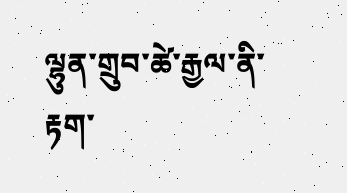ལྷུན་གྲུབ་ཚེ་རྒྱལ་ནི་རྟག་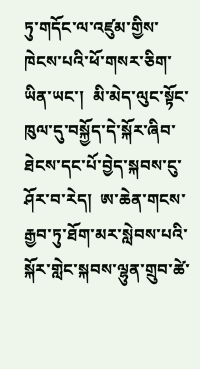ཏུ་གདོང་ལ་འཛུམ་གྱིས་ཁེངས་པའི་ཕོ་གསར་ཅིག་ཡིན་ཡང་།  མི་མེད་ལུང་སྟོང་ཁུལ་དུ་བསྐྱོད་དེ་སྐོར་ཞིབ་ཐེངས་དང་པོ་བྱེད་སྐབས་ངུ་ཤོར་བ་རེད།  ཨ་ཆེན་གངས་རྒྱབ་ཏུ་ཐོག་མར་སླེབས་པའི་སྐོར་གླེང་སྐབས་ལྷུན་གྲུབ་ཚེ་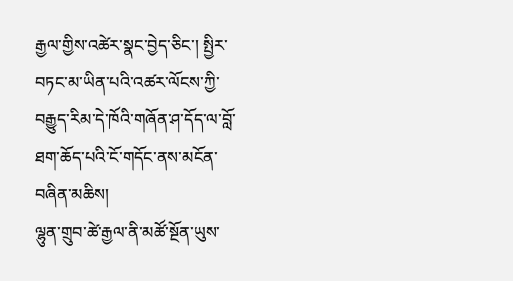རྒྱལ་གྱིས་འཚེར་སྣང་བྱེད་ཅིང་། སྤྱིར་བཏང་མ་ཡིན་པའི་འཚར་ལོངས་ཀྱི་བརྒྱུད་རིམ་དེ་ཁོའི་གཞོན་ཤ་དོད་ལ་བློ་ཐག་ཆོད་པའི་ངོ་གདོང་ནས་མངོན་བཞིན་མཆིས།
ལྷུན་གྲུབ་ཚེ་རྒྱལ་ནི་མཚོ་སྔོན་ཡུས་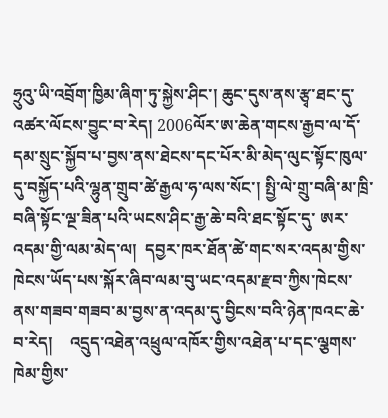ཧྲུའུ་ཡི་འབྲོག་ཁྱིམ་ཞིག་ཏུ་སྐྱེས་ཤིང་། ཆུང་དུས་ནས་རྩྭ་ཐང་དུ་འཚར་ལོངས་བྱུང་བ་རེད། 2006ལོར་ཨ་ཆེན་གངས་རྒྱབ་ལ་དོ་དམ་སྲུང་སྐྱོབ་པ་བྱས་ནས་ཐེངས་དང་པོར་མི་མེད་ལུང་སྟོང་ཁུལ་དུ་བསྐྱོད་པའི་ལྷུན་གྲུབ་ཚེ་རྒྱལ་ཧ་ལས་སོང་། སྤྱི་ལེ་གྲུ་བཞི་མ་ཁྲི་བཞི་སྟོང་ལྔ་ཟིན་པའི་ཡངས་ཤིང་རྒྱ་ཆེ་བའི་ཐང་སྟོང་དུ་ ཨར་འདམ་གྱི་ལམ་མེད་ལ།  དབྱར་ཁར་ཐོན་ཚེ་གང་སར་འདམ་གྱིས་ཁེངས་ཡོད་པས་སྐོར་ཞིབ་ལམ་བུ་ཡང་འདམ་རྫབ་ཀྱིས་ཁེངས་ནས་གཟབ་གཟབ་མ་བྱས་ན་འདམ་དུ་བྱིངས་བའི་ཉེན་ཁའང་ཆེ་བ་རེད།    འདྲུད་འཐེན་འཕྲུལ་འཁོར་གྱིས་འཐེན་པ་དང་ལྕགས་ཁེམ་གྱིས་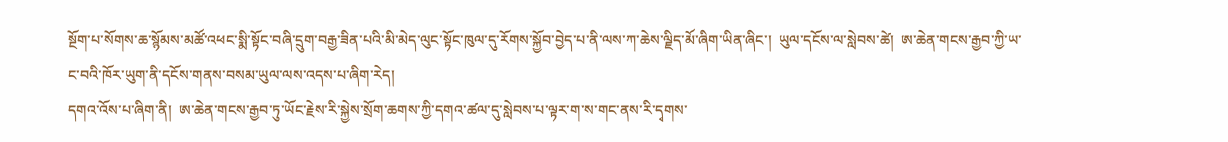སྔོག་པ་སོགས་ཆ་སྙོམས་མཚོ་འཕང་སྨི་སྟོང་བཞི་དྲུག་བརྒྱ་ཟིན་པའི་མི་མེད་ལུང་སྟོང་ཁུལ་དུ་རོགས་སྐྱོབ་བྱེད་པ་ནི་ལས་ཀ་ཆེས་ལྗིད་མོ་ཞིག་ཡིན་ཞིང་།  ཡུལ་དངོས་ལ་སླེབས་ཚེ།  ཨ་ཆེན་གངས་རྒྱབ་ཀྱི་ཡ་ང་བའི་ཁོར་ཡུག་ནི་དངོས་གནས་བསམ་ཡུལ་ལས་འདས་པ་ཞིག་རེད།
དགའ་འོས་པ་ཞིག་ནི།  ཨ་ཆེན་གངས་རྒྱབ་ཏུ་ཡོང་རྗེས་རི་སྐྱེས་སྲོག་ཆགས་ཀྱི་དགའ་ཚལ་དུ་སླེབས་པ་ལྟར་ག་ས་གང་ནས་རི་དྭགས་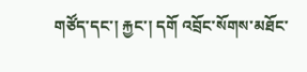གཙོད་དང་། རྐྱང་། དགོ འབྲོང་སོགས་མཐོང་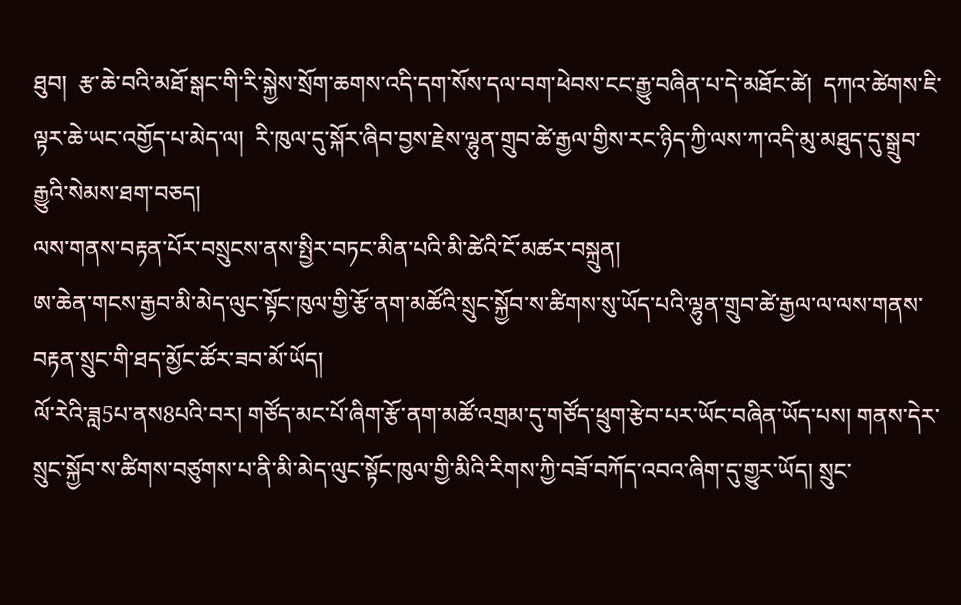ཐུབ།  རྩ་ཆེ་བའི་མཐོ་སྒང་གི་རི་སྐྱེས་སྲོག་ཆགས་འདི་དག་སོས་དལ་བག་ཕེབས་ངང་རྒྱུ་བཞིན་པ་དེ་མཐོང་ཚེ།  དཀའ་ཚེགས་ཇི་ལྟར་ཆེ་ཡང་འགྱོད་པ་མེད་ལ།  རི་ཁུལ་དུ་སྐོར་ཞིབ་བྱས་རྗེས་ལྷུན་གྲུབ་ཚེ་རྒྱལ་གྱིས་རང་ཉིད་ཀྱི་ལས་ཀ་འདི་མུ་མཐུད་དུ་སྒྲུབ་རྒྱུའི་སེམས་ཐག་བཅད།
ལས་གནས་བརྟན་པོར་བསྲུངས་ནས་སྤྱིར་བཏང་མིན་པའི་མི་ཚེའི་ངོ་མཚར་བསྐྲུན།
ཨ་ཆེན་གངས་རྒྱབ་མི་མེད་ལུང་སྟོང་ཁུལ་གྱི་རྩོ་ནག་མཚོའི་སྲུང་སྐྱོབ་ས་ཚིགས་སུ་ཡོད་པའི་ལྷུན་གྲུབ་ཚེ་རྒྱལ་ལ་ལས་གནས་བརྟན་སྲུང་གི་ཐད་མྱོང་ཚོར་ཟབ་མོ་ཡོད།
ལོ་རེའི་ཟླ5པ་ནས8པའི་བར། གཙོད་མང་པོ་ཞིག་རྩོ་ནག་མཚོ་འགྲམ་དུ་གཙོད་ཕྲུག་རྩེབ་པར་ཡོང་བཞིན་ཡོད་པས། གནས་དེར་སྲུང་སྐྱོབ་ས་ཚིགས་བཙུགས་པ་ནི་མི་མེད་ལུང་སྟོང་ཁུལ་གྱི་མིའི་རིགས་ཀྱི་བཟོ་བཀོད་འབའ་ཞིག་དུ་གྱུར་ཡོད། སྲུང་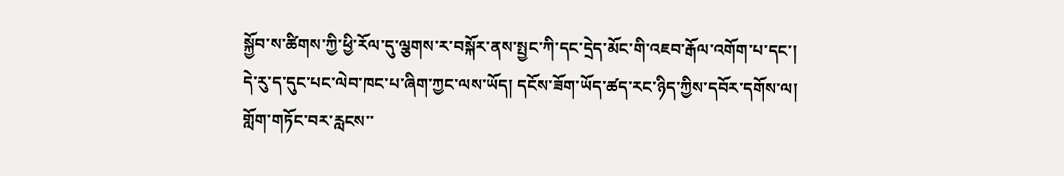སྐྱོབ་ས་ཚིགས་ཀྱི་ཕྱི་རོལ་དུ་ལྕགས་ར་བསྐོར་ནས་སྤྱང་ཀི་དང་དྲེད་མོང་གི་འཇབ་རྒོལ་འགོག་པ་དང་།  དེ་རུ་ད་དུང་པང་ལེབ་ཁང་པ་ཞིག་ཀྱང་ལས་ཡོད། དངོས་ཟོག་ཡོད་ཚད་རང་ཉིད་ཀྱིས་དབོར་དགོས་ལ།   གློག་གཏོང་བར་རླངས་་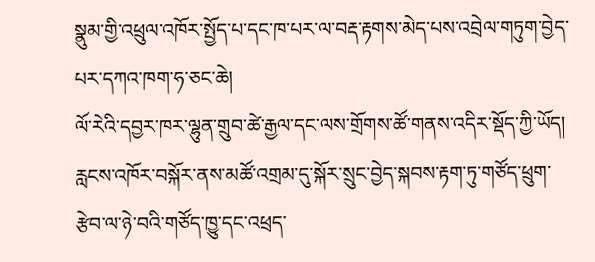སྣུམ་གྱི་འཕྲུལ་འཁོར་སྤྱོད་པ་དང་ཁ་པར་ལ་བརྡ་རྟགས་མེད་པས་འབྲེལ་གཏུག་བྱེད་པར་དཀའ་ཁག་ཧ་ཅང་ཆེ།
ལོ་རེའི་དབྱར་ཁར་ལྷུན་གྲུབ་ཚེ་རྒྱལ་དང་ལས་གྲོགས་ཚོ་གནས་འདིར་སྡོད་ཀྱི་ཡོད། རླངས་འཁོར་བསྐོར་ནས་མཚོ་འགྲམ་དུ་སྐོར་སྲུང་བྱེད་སྐབས་རྟག་ཏུ་གཙོད་ཕྲུག་རྩེབ་ལ་ཉེ་བའི་གཙོད་ཁྱུ་དང་འཕྲད་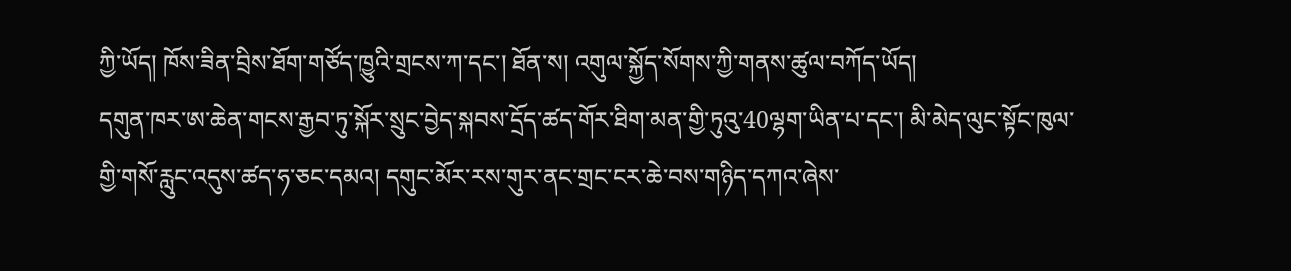ཀྱི་ཡོད། ཁོས་ཟིན་བྲིས་ཐོག་གཙོད་ཁྱུའི་གྲངས་ཀ་དང་། ཐོན་ས། འགུལ་སྐྱོད་སོགས་ཀྱི་གནས་ཚུལ་བཀོད་ཡོད།
དགུན་ཁར་ཨ་ཆེན་གངས་རྒྱབ་ཏུ་སྐོར་སྲུང་བྱེད་སྐབས་དྲོད་ཚད་གོར་ཐིག་མན་གྱི་ཏུའུ་40ལྷག་ཡིན་པ་དང་། མི་མེད་ལུང་སྟོང་ཁུལ་གྱི་གསོ་རླུང་འདུས་ཚད་ཧ་ཅང་དམའ། དགུང་མོར་རས་གུར་ནང་གྲང་ངར་ཆེ་བས་གཉིད་དཀའ་ཞེས་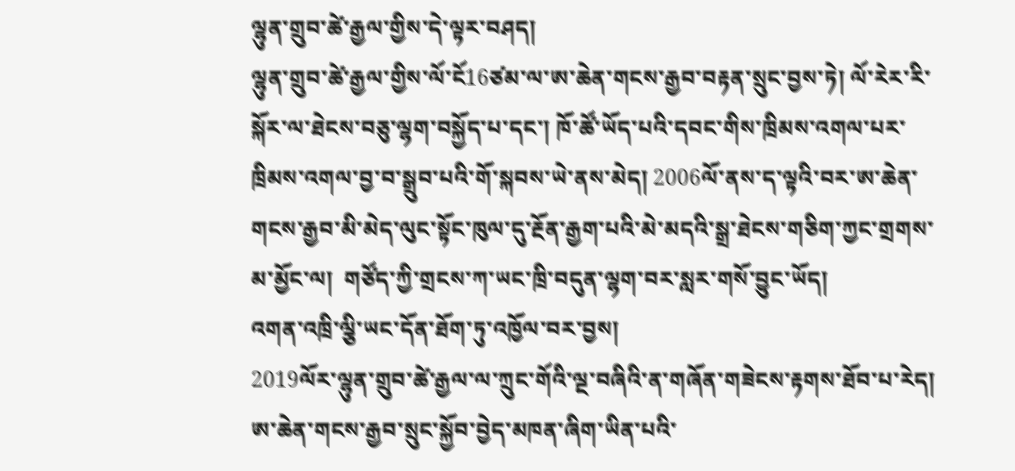ལྷུན་གྲུབ་ཚེ་རྒྱལ་གྱིས་དེ་ལྟར་བཤད།
ལྷུན་གྲུབ་ཚེ་རྒྱལ་གྱིས་ལོ་ངོ16ཙམ་ལ་ཨ་ཆེན་གངས་རྒྱབ་བརྟན་སྲུང་བྱས་ཏེ། ལོ་རེར་རི་སྐོར་ལ་ཐེངས་བཅུ་ལྷག་བསྐྱོད་པ་དང་། ཁོ་ཚོ་ཡོད་པའི་དབང་གིས་ཁྲིམས་འགལ་པར་ཁྲིམས་འགལ་བྱ་བ་སྒྲུབ་པའི་གོ་སྐབས་ཡེ་ནས་མེད། 2006ལོ་ནས་ད་ལྟའི་བར་ཨ་ཆེན་གངས་རྒྱབ་མི་མེད་ལུང་སྟོང་ཁུལ་དུ་རྔོན་རྒྱག་པའི་མེ་མདའི་སྒྲ་ཐེངས་གཅིག་ཀྱང་གྲགས་མ་མྱོང་ལ།  གཙོད་ཀྱི་གྲངས་ཀ་ཡང་ཁྲི་བདུན་ལྷག་བར་སླར་གསོ་བྱུང་ཡོད།
འགན་འཁྲི་ལྕི་ཡང་དོན་ཐོག་ཏུ་འཁྱོལ་བར་བྱས།
2019ལོར་ལྷུན་གྲུབ་ཚེ་རྒྱལ་ལ་ཀྲུང་གོའི་ལྔ་བཞིའི་ན་གཞོན་གཟེངས་རྟགས་ཐོབ་པ་རེད།   ཨ་ཆེན་གངས་རྒྱབ་སྲུང་སྐྱོབ་བྱེད་མཁན་ཞིག་ཡིན་པའི་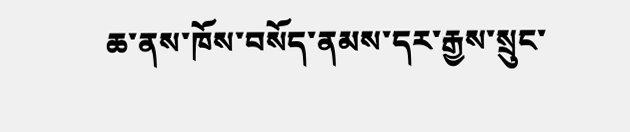ཆ་ནས་ཁོས་བསོད་ནམས་དར་རྒྱས་སྲུང་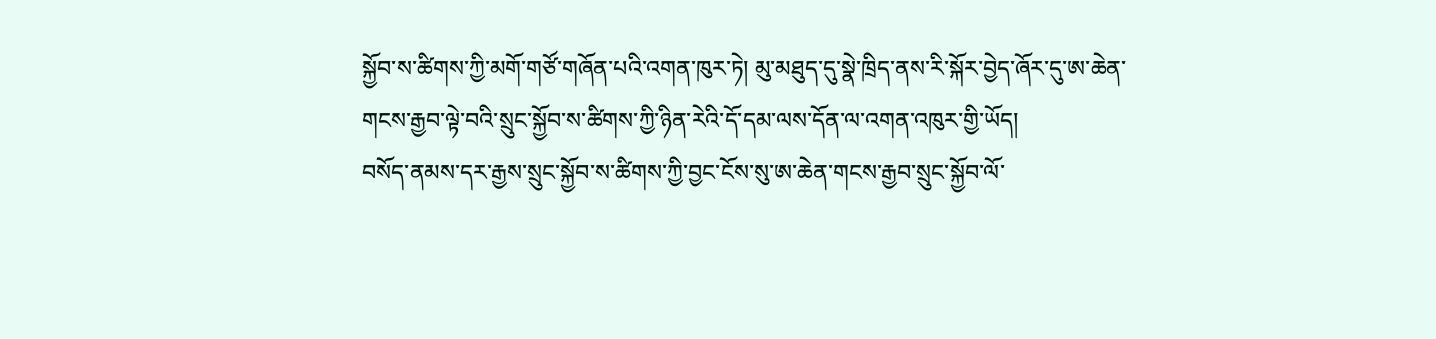སྐྱོབ་ས་ཚིགས་ཀྱི་མགོ་གཙོ་གཞོན་པའི་འགན་ཁུར་ཏེ། མུ་མཐུད་དུ་སྣེ་ཁྲིད་ནས་རི་སྐོར་བྱེད་ཞོར་དུ་ཨ་ཆེན་གངས་རྒྱབ་ལྟེ་བའི་སྲུང་སྐྱོབ་ས་ཚིགས་ཀྱི་ཉིན་རེའི་དོ་དམ་ལས་དོན་ལ་འགན་འཁུར་གྱི་ཡོད།
བསོད་ནམས་དར་རྒྱས་སྲུང་སྐྱོབ་ས་ཚིགས་ཀྱི་བྱང་ངོས་སུ་ཨ་ཆེན་གངས་རྒྱབ་སྲུང་སྐྱོབ་ལོ་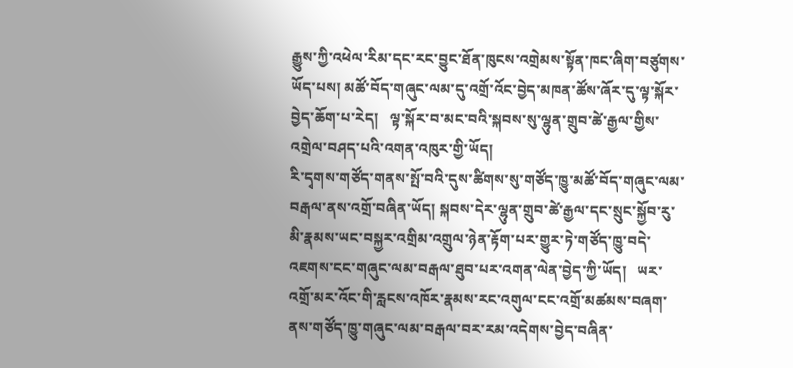རྒྱུས་ཀྱི་འཕེལ་རིམ་དང་རང་བྱུང་ཐོན་ཁུངས་འགྲེམས་སྟོན་ཁང་ཞིག་བཙུགས་ཡོད་པས། མཚོ་བོད་གཞུང་ལམ་དུ་འགྲོ་འོང་བྱེད་མཁན་ཚོས་ཞོར་དུ་ལྟ་སྐོར་བྱེད་ཆོག་པ་རེད།   ལྟ་སྐོར་བ་མང་བའི་སྐབས་སུ་ལྷུན་གྲུབ་ཚེ་རྒྱལ་གྱིས་འགྲེལ་བཤད་པའི་འགན་འཁུར་གྱི་ཡོད།
རི་དྭགས་གཙོད་གནས་སྤོ་བའི་དུས་ཚིགས་སུ་གཙོད་ཁྱུ་མཚོ་བོད་གཞུང་ལམ་བརྒལ་ནས་འགྲོ་བཞིན་ཡོད། སྐབས་དེར་ལྷུན་གྲུབ་ཚེ་རྒྱལ་དང་སྲུང་སྐྱོབ་རུ་མི་རྣམས་ཡང་བསྐྱར་འགྲིམ་འགྲུལ་ཉེན་རྟོག་པར་གྱུར་ཏེ་གཙོད་ཁྱུ་བདེ་འཇགས་ངང་གཞུང་ལམ་བརྒལ་ཐུབ་པར་འགན་ལེན་བྱེད་ཀྱི་ཡོད།   ཡར་འགྲོ་མར་འོང་གི་རླངས་འཁོར་རྣམས་རང་འགུལ་ངང་འགྲོ་མཚམས་བཞག་ནས་གཙོད་ཁྱུ་གཞུང་ལམ་བརྒལ་བར་རམ་འདེགས་བྱེད་བཞིན་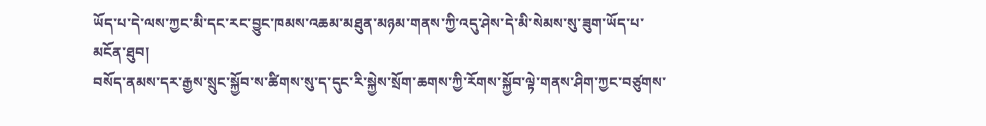ཡོད་པ་དེ་ལས་ཀྱང་མི་དང་རང་བྱུང་ཁམས་འཆམ་མཐུན་མཉམ་གནས་ཀྱི་འདུ་ཤེས་དེ་མི་སེམས་སུ་ཟུག་ཡོད་པ་མངོན་ཐུབ།
བསོད་ནམས་དར་རྒྱས་སྲུང་སྐྱོབ་ས་ཚིགས་སུ་ད་དུང་རི་སྐྱེས་སྲོག་ཆགས་ཀྱི་རོགས་སྐྱོབ་ལྟེ་གནས་ཤིག་ཀྱང་བཙུགས་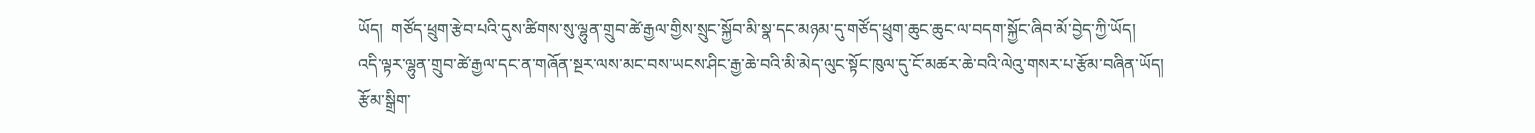ཡོད།  གཙོད་ཕྲུག་རྩེབ་པའི་དུས་ཚིགས་སུ་ལྷུན་གྲུབ་ཚེ་རྒྱལ་གྱིས་སྲུང་སྐྱོབ་མི་སྣ་དང་མཉམ་དུ་གཙོད་ཕྲུག་ཆུང་ཆུང་ལ་བདག་སྐྱོང་ཞིབ་མོ་བྱེད་ཀྱི་ཡོད།
འདི་ལྟར་ལྷུན་གྲུབ་ཚེ་རྒྱལ་དང་ན་གཞོན་སྔར་ལས་མང་བས་ཡངས་ཤིང་རྒྱ་ཆེ་བའི་མི་མེད་ལུང་སྟོང་ཁུལ་དུ་ངོ་མཚར་ཆེ་བའི་ལེའུ་གསར་པ་རྩོམ་བཞིན་ཡོད།
རྩོམ་སྒྲིག་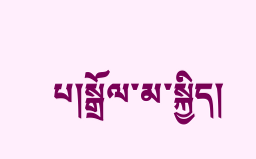པ།སྒྲོལ་མ་སྐྱིད།